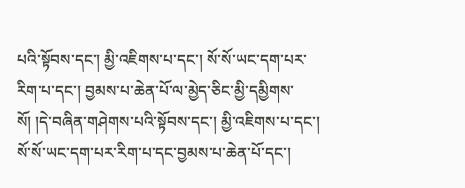པའི་སྟོབས་དང་། མྱི་འཇིགས་པ་དང་། སོ་སོ་ཡང་དག་པར་རིག་པ་དང་། བྱམས་པ་ཆེན་པོ་ལ་མྱེད་ཅིང་མྱི་དམྱིགས་སོ། །དེ་བཞིན་གཤེགས་པའི་སྟོབས་དང་། མྱི་འཇིགས་པ་དང་། སོ་སོ་ཡང་དག་པར་རིག་པ་དང་བྱམས་པ་ཆེན་པོ་དང་།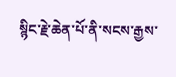སྙིང་རྗེ་ཆེན་པོ་ནི་སངས་རྒྱས་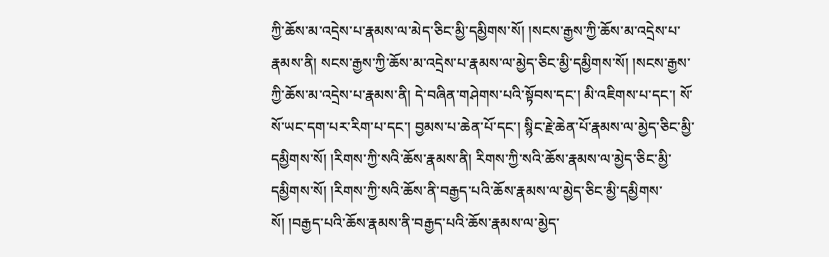ཀྱི་ཆོས་མ་འདྲེས་པ་རྣམས་ལ་མེད་ཅིང་མྱི་དམྱིགས་སོ། །སངས་རྒྱས་ཀྱི་ཆོས་མ་འདྲེས་པ་རྣམས་ནི། སངས་རྒྱས་ཀྱི་ཆོས་མ་འདྲེས་པ་རྣམས་ལ་མྱེད་ཅིང་མྱི་དམྱིགས་སོ། །སངས་རྒྱས་ཀྱི་ཆོས་མ་འདྲེས་པ་རྣམས་ནི། དེ་བཞིན་གཤེགས་པའི་སྟོབས་དང་། མི་འཇིགས་པ་དང་། སོ་སོ་ཡང་དག་པར་རིག་པ་དང་། བྱམས་པ་ཆེན་པོ་དང་། སྙིང་རྗེ་ཆེན་པོ་རྣམས་ལ་མྱེད་ཅིང་མྱི་དམྱིགས་སོ། །རིགས་ཀྱི་སའི་ཆོས་རྣམས་ནི། རིགས་ཀྱི་སའི་ཆོས་རྣམས་ལ་མྱེད་ཅིང་མྱི་དམྱིགས་སོ། །རིགས་ཀྱི་སའི་ཆོས་ནི་བརྒྱད་པའི་ཆོས་རྣམས་ལ་མྱེད་ཅིང་མྱི་དམྱིགས་སོ། །བརྒྱད་པའི་ཆོས་རྣམས་ནི་བརྒྱད་པའི་ཆོས་རྣམས་ལ་མྱེད་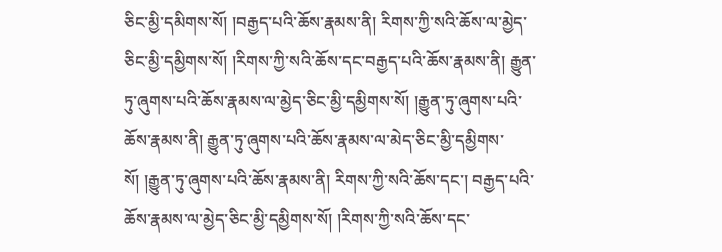ཅིང་མྱི་དམིགས་སོ། །བརྒྱད་པའི་ཆོས་རྣམས་ནི། རིགས་ཀྱི་སའི་ཆོས་ལ་མྱེད་ཅིང་མྱི་དམྱིགས་སོ། །རིགས་ཀྱི་སའི་ཆོས་དང་བརྒྱད་པའི་ཆོས་རྣམས་ནི། རྒྱུན་ཏུ་ཞུགས་པའི་ཆོས་རྣམས་ལ་མྱེད་ཅིང་མྱི་དམྱིགས་སོ། །རྒྱུན་ཏུ་ཞུགས་པའི་ཆོས་རྣམས་ནི། རྒྱུན་ཏུ་ཞུགས་པའི་ཆོས་རྣམས་ལ་མེད་ཅིང་མྱི་དམྱིགས་སོ། །རྒྱུན་ཏུ་ཞུགས་པའི་ཆོས་རྣམས་ནི། རིགས་ཀྱི་སའི་ཆོས་དང་། བརྒྱད་པའི་ཆོས་རྣམས་ལ་མྱེད་ཅིང་མྱི་དམྱིགས་སོ། །རིགས་ཀྱི་སའི་ཆོས་དང་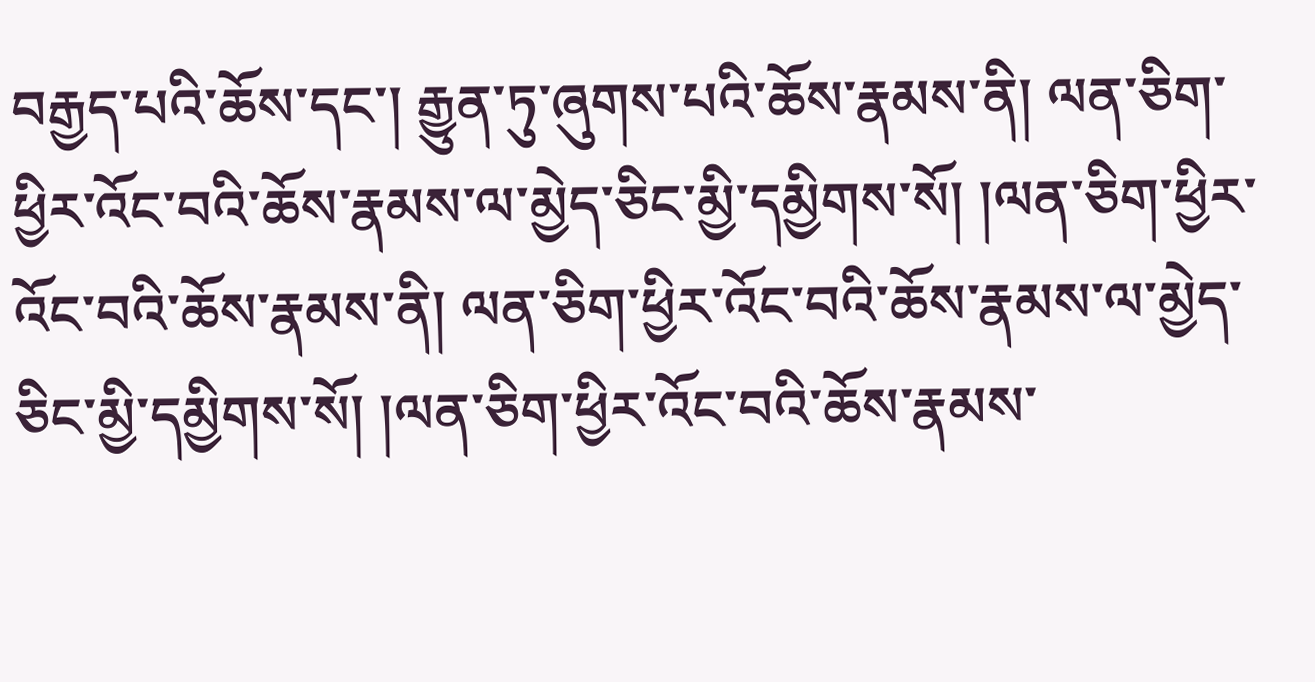བརྒྱད་པའི་ཆོས་དང་། རྒྱུན་ཏུ་ཞུགས་པའི་ཆོས་རྣམས་ནི། ལན་ཅིག་ཕྱིར་འོང་བའི་ཆོས་རྣམས་ལ་མྱེད་ཅིང་མྱི་དམྱིགས་སོ། །ལན་ཅིག་ཕྱིར་འོང་བའི་ཆོས་རྣམས་ནི། ལན་ཅིག་ཕྱིར་འོང་བའི་ཆོས་རྣམས་ལ་མྱེད་ཅིང་མྱི་དམྱིགས་སོ། །ལན་ཅིག་ཕྱིར་འོང་བའི་ཆོས་རྣམས་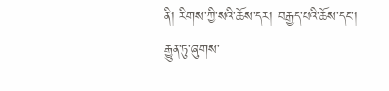ནི། རིགས་ཀྱི་སའི་ཆོས་དར། བརྒྱད་པའི་ཆོས་དང་། རྒྱུན་ཏུ་ཞུགས་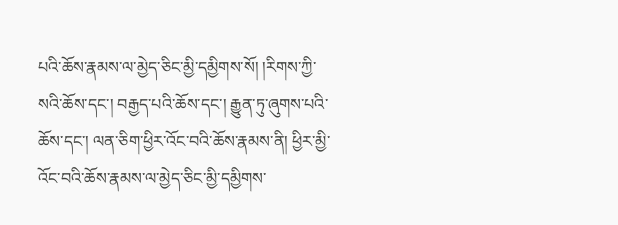པའི་ཆོས་རྣམས་ལ་མྱེད་ཅིང་མྱི་དམྱིགས་སོ། །རིགས་ཀྱི་སའི་ཆོས་དང་། བརྒྱད་པའི་ཆོས་དང་། རྒྱུན་ཏུ་ཞུགས་པའི་ཆོས་དང་། ལན་ཅིག་ཕྱིར་འོང་བའི་ཆོས་རྣམས་ནི། ཕྱིར་མྱི་འོང་བའི་ཆོས་རྣམས་ལ་མྱེད་ཅིང་མྱི་དམྱིགས་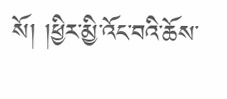སོ། །ཕྱིར་མྱི་འོང་བའི་ཆོས་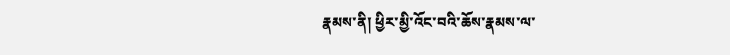རྣམས་ནི། ཕྱིར་མྱི་འོང་བའི་ཆོས་རྣམས་ལ་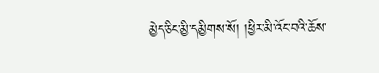མྱེད་ཅིང་མྱི་དམྱིགས་སོ། །ཕྱིར་མི་འོང་བའི་ཆོས་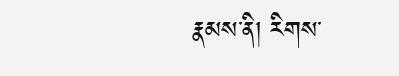རྣམས་ནི། རིགས་